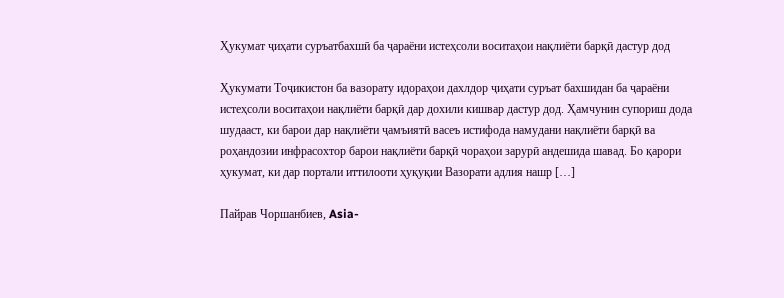Ҳукумат ҷиҳати суръатбахшӣ ба ҷараёни истеҳсоли воситаҳои нақлиёти барқӣ дастур дод

Ҳукумати Тоҷикистон ба вазорату идораҳои дахлдор ҷиҳати суръат бахшидан ба ҷараёни истеҳсоли воситаҳои нақлиёти барқӣ дар дохили кишвар дастур дод. Ҳамчунин супориш дода шудааст, ки барои дар нақлиёти ҷамъиятӣ васеъ истифода намудани нақлиёти барқӣ ва роҳандозии инфрасохтор барои нақлиёти барқӣ чораҳои зарурӣ андешида шавад. Бо қарори ҳукумат, ки дар портали иттилооти ҳуқуқии Вазорати адлия нашр […]

Пайрав Чоршанбиев, Asia-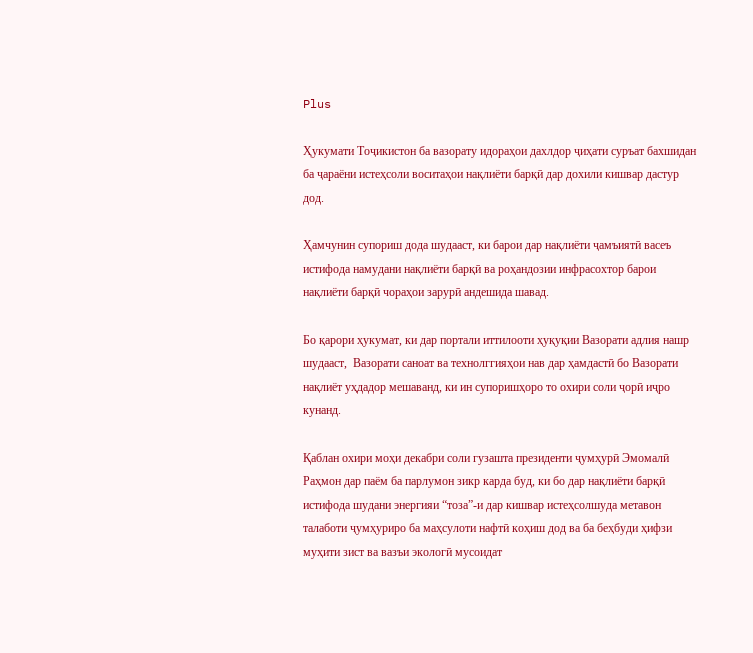Plus

Ҳукумати Тоҷикистон ба вазорату идораҳои дахлдор ҷиҳати суръат бахшидан ба ҷараёни истеҳсоли воситаҳои нақлиёти барқӣ дар дохили кишвар дастур дод.

Ҳамчунин супориш дода шудааст, ки барои дар нақлиёти ҷамъиятӣ васеъ истифода намудани нақлиёти барқӣ ва роҳандозии инфрасохтор барои нақлиёти барқӣ чораҳои зарурӣ андешида шавад.

Бо қарори ҳукумат, ки дар портали иттилооти ҳуқуқии Вазорати адлия нашр шудааст,  Вазорати саноат ва технолггияҳои нав дар ҳамдастӣ бо Вазорати нақлиёт уҳдадор мешаванд, ки ин супоришҳоро то охири соли ҷорӣ иҷро кунанд.

Қаблан охири моҳи декабри соли гузашта президенти ҷумҳурӣ Эмомалӣ Раҳмон дар паём ба парлумон зикр карда буд, ки бо дар нақлиёти барқӣ истифода шудани энергияи “тоза”-и дар кишвар истеҳсолшуда метавон талаботи ҷумҳуриро ба маҳсулоти нафтӣ коҳиш дод ва ба беҳбуди ҳифзи муҳити зист ва вазъи экологӣ мусоидат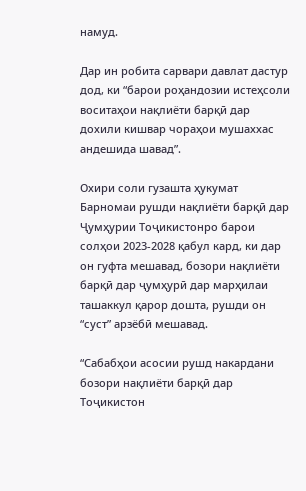намуд.

Дар ин робита сарвари давлат дастур дод, ки “барои роҳандозии истеҳсоли воситаҳои нақлиёти барқӣ дар дохили кишвар чораҳои мушаххас андешида шавад”.

Охири соли гузашта ҳукумат Барномаи рушди нақлиёти барқӣ дар Ҷумҳурии Тоҷикистонро барои солҳои 2023-2028 қабул кард, ки дар он гуфта мешавад, бозори нақлиёти барқӣ дар ҷумҳурӣ дар марҳилаи ташаккул қарор дошта, рушди он “суст” арзёбӣ мешавад.

“Сабабҳои асосии рушд накардани бозори нақлиёти барқӣ дар Тоҷикистон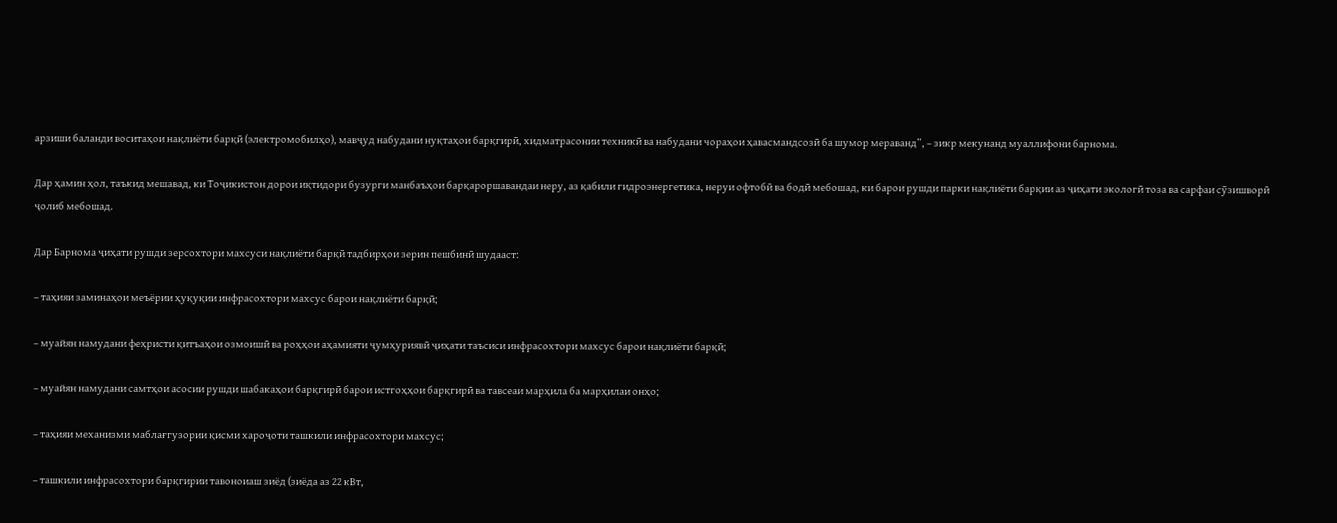арзиши баланди воситаҳои нақлиёти барқӣ (электромобилҳо), мавҷуд набудани нуқтаҳои барқгирӣ, хидматрасонии техникӣ ва набудани чораҳои ҳавасмандсозӣ ба шумор мераванд”, – зикр мекунанд муаллифони барнома.

Дар ҳамин ҳол, таъкид мешавад, ки Тоҷикистон дорои иқтидори бузурги манбаъҳои барқароршавандаи неру, аз қабили гидроэнергетика, неруи офтобӣ ва бодӣ мебошад, ки барои рушди парки нақлиёти барқии аз ҷиҳати экологӣ тоза ва сарфаи сӯзишворӣ ҷолиб мебошад.

Дар Барнома ҷиҳати рушди зерсохтори махсуси нақлиёти барқӣ тадбирҳои зерин пешбинӣ шудааст:

– таҳияи заминаҳои меъёрии ҳуқуқии инфрасохтори махсус барои нақлиёти барқӣ;

– муайян намудани феҳристи қитъаҳои озмоишӣ ва роҳҳои аҳамияти ҷумҳуриявӣ ҷиҳати таъсиси инфрасохтори махсус барои нақлиёти барқӣ;

– муайян намудани самтҳои асосии рушди шабакаҳои барқгирӣ барои истгоҳҳои барқгирӣ ва тавсеаи марҳила ба марҳилаи онҳо;

– таҳияи механизми маблағгузории қисми хароҷоти ташкили инфрасохтори махсус;

– ташкили инфрасохтори барқгирии тавоноиаш зиёд (зиёда аз 22 кВт,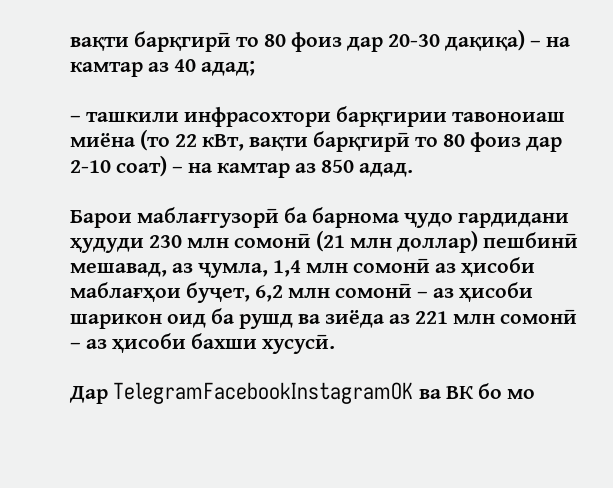вақти барқгирӣ то 80 фоиз дар 20-30 дақиқа) – на камтар аз 40 адад;

– ташкили инфрасохтори барқгирии тавоноиаш миёна (то 22 кВт, вақти барқгирӣ то 80 фоиз дар 2-10 соат) – на камтар аз 850 адад.

Барои маблағгузорӣ ба барнома ҷудо гардидани ҳудуди 230 млн сомонӣ (21 млн доллар) пешбинӣ мешавад, аз ҷумла, 1,4 млн сомонӣ аз ҳисоби маблағҳои буҷет, 6,2 млн сомонӣ – аз ҳисоби шарикон оид ба рушд ва зиёда аз 221 млн сомонӣ – аз ҳисоби бахши хусусӣ.

Дар TelegramFacebookInstagramOK ва ВК бо мо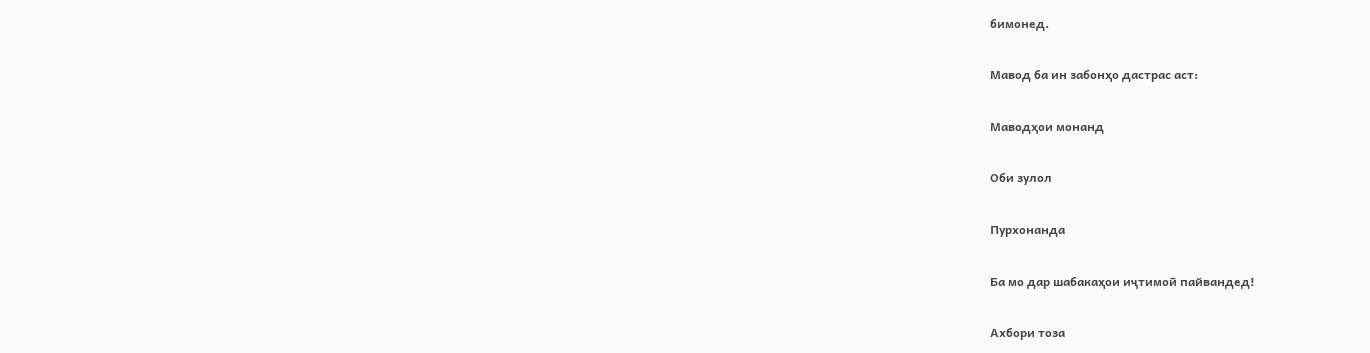бимонед.

Мавод ба ин забонҳо дастрас аст:

Маводҳои монанд

Оби зулол

Пурхонанда

Ба мо дар шабакаҳои иҷтимоӣ пайвандед!

Ахбори тоза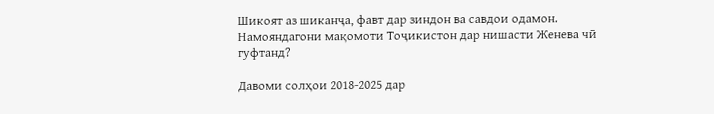Шикоят аз шиканҷа, фавт дар зиндон ва савдои одамон. Намояндагони мақомоти Тоҷикистон дар нишасти Женева чӣ гуфтанд?

Давоми солҳои 2018-2025 дар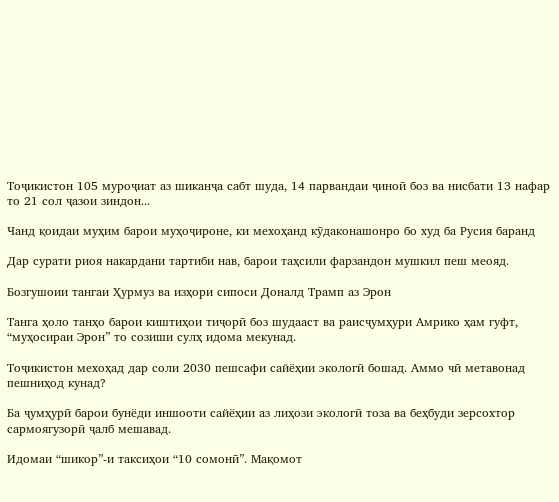Тоҷикистон 105 муроҷиат аз шиканҷа сабт шуда, 14 парвандаи ҷиноӣ боз ва нисбати 13 нафар то 21 сол ҷазои зиндон...

Чанд қоидаи муҳим барои муҳоҷироне, ки мехоҳанд кӯдаконашонро бо худ ба Русия баранд

Дар сурати риоя накардани тартиби нав, барои таҳсили фарзандон мушкил пеш меояд.

Бозгушоии тангаи Ҳурмуз ва изҳори сипоси Доналд Трамп аз Эрон

Танга ҳоло танҳо барои киштиҳои тиҷорӣ боз шудааст ва раисҷумҳури Амрико ҳам гуфт, “муҳосираи Эрон” то созиши сулҳ идома мекунад.

Тоҷикистон мехоҳад дар соли 2030 пешсафи сайёҳии экологӣ бошад. Аммо чӣ метавонад пешниҳод кунад?

Ба ҷумҳурӣ барои бунёди иншооти сайёҳии аз лиҳози экологӣ тоза ва беҳбуди зерсохтор сармоягузорӣ ҷалб мешавад.

Идомаи “шикор”-и таксиҳои “10 сомонӣ”. Мақомот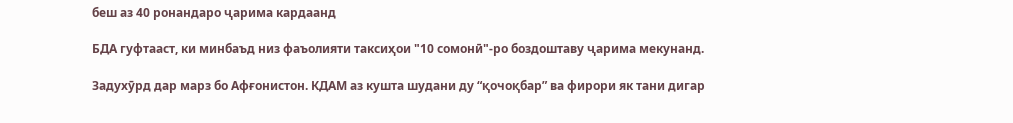беш аз 40 ронандаро ҷарима кардаанд

БДА гуфтааст, ки минбаъд низ фаъолияти таксиҳои "10 сомонӣ"-ро боздоштаву ҷарима мекунанд.

Задухӯрд дар марз бо Афғонистон. КДАМ аз кушта шудани ду “қочоқбар” ва фирори як тани дигар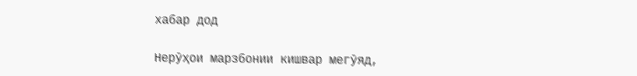хабар дод

Нерӯҳои марзбонии кишвар мегӯяд,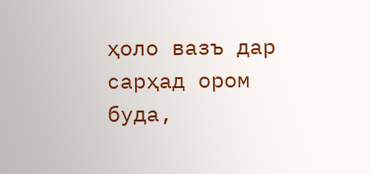ҳоло вазъ дар сарҳад ором буда,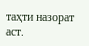таҳти назорат аст.